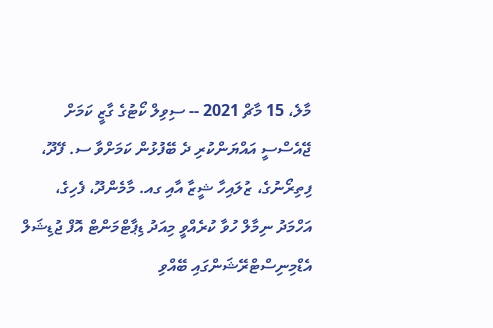މާލެ، 15 މާޗް 2021 -- ސިވިލް ކޯޓުގެ ގާޒީ ކަމަށް ޖޭއެސްސީ އައްޔަންކުރި ދެ ބޭފުޅުން ކަމަށްވާ ސ. ފޭދޫ، ފިތިރޯނުގެ، ޒުލައިހާ ޝީޒާ އާއި ގއ. މާމެންދޫ، ފެހިގެ، އަހްމަދު ނިމާލް ހުވާ ކުރެއްވީ މިއަދު ޑިޕާޓްމަންޓް އޮފް ޖުޑިޝަލް އެޑްމިނިސްޓްރޭޝަންގައި ބޭއްވި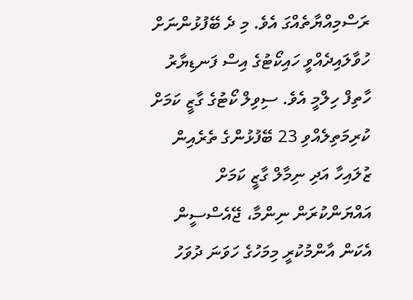ރަސްމިއްޔާތެއްގަ އެވެ. މި ދެ ބޭފުޅުންނަށް ހުވާލައިދެއްވީ ހައިކޯޓުގެ އިސް ފަނޑިޔާރު ހާތިފް ހިލްމީ އެވެ. ސިވިލް ކޯޓުގެ ގާޒީ ކަމަށް ކުރިމަތިލެއްވި 23 ބޭފުޅުންގެ ތެރެއިން ޒުލައިހާ އަދި ނިމާލް ގާޒީ ކަމަށް އައްޔަންކުރަން ނިންމާ، ޖޭއެސްސީން އެކަން އާންމުކުރީ މިމަހުގެ ހަވަނަ ދުވަހު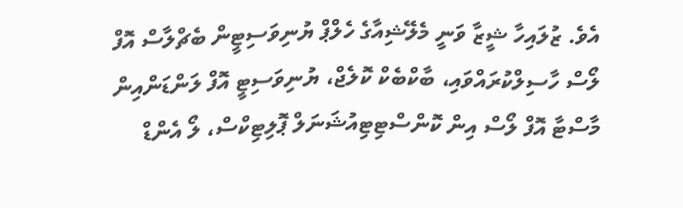އެވެ. ޒުލައިހާ ޝީޒާ ވަނީ މެލޭޝިއާގެ ހެލްޕް ޔުނިވަސިޓީން ބެޗްލާސް އޮފް ލޯސް ހާސިލްކުރައްވައި، ބާކްބެކް ކޮލެޖް، ޔުނިވަސިޓީ އޮފް ލަންޑަންއިން މާސްޓާ އޮފް ލޯސް އިން ކޮންސްޓިޓިއުޝަނަލް ޕޮލިޓިކްސް، ލޯ އެންޑް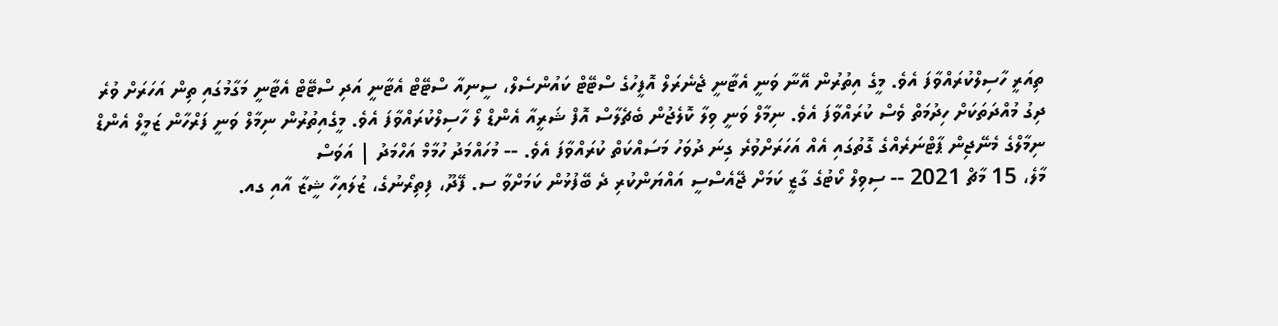ތިއަރީ ހާސިލްކުރައްވާފަ އެވެ. މީގެ އިތުރުން އޭނާ ވަނީ އެޓާނީ ޖެނެރަލް އޮފީހުގެ ސްޓޭޓް ކައުންސެލް، ސީނިއާ ސްޓޭޓް އެޓާނީ އަދި ސްޓޭޓް އެޓާނީ މަގާމުގައި ތިން އަހަރަށް ވުރެ ދިގު މުއްދަތަކަށް ހިދުމަތް ވެސް ކުރައްވާފަ އެވެ. ނިމާލް ވަނީ ވިލާ ކޮލެޖުން ބެޗެލާސް އޮފް ޝަރީއާ އެންޑް ލޯ ހާސިލްކުރައްވާފަ އެވެ. މީގެއިތުރުން ނިމާލް ވަނީ ފަރްހާން ޒަމީލް އެންޑް ނިމާލްގެ މެނޭޖިން ޕާޓްނަރެއްގެ ގޮތުގައި އެއް އަހަރަށްވުރެ ގިނަ ދުވަހު މަސައްކަތް ކުރައްވާފަ އެވެ. -- މުހައްމަދު ހުމާމް އަހްމަދު | އަވަސް
މާލެ، 15 މާޗް 2021 -- ސިވިލް ކޯޓުގެ ގާޒީ ކަމަށް ޖޭއެސްސީ އައްޔަންކުރި ދެ ބޭފުޅުން ކަމަށްވާ ސ. ފޭދޫ، ފިތިރޯނުގެ، ޒުލައިހާ ޝީޒާ އާއި ގއ.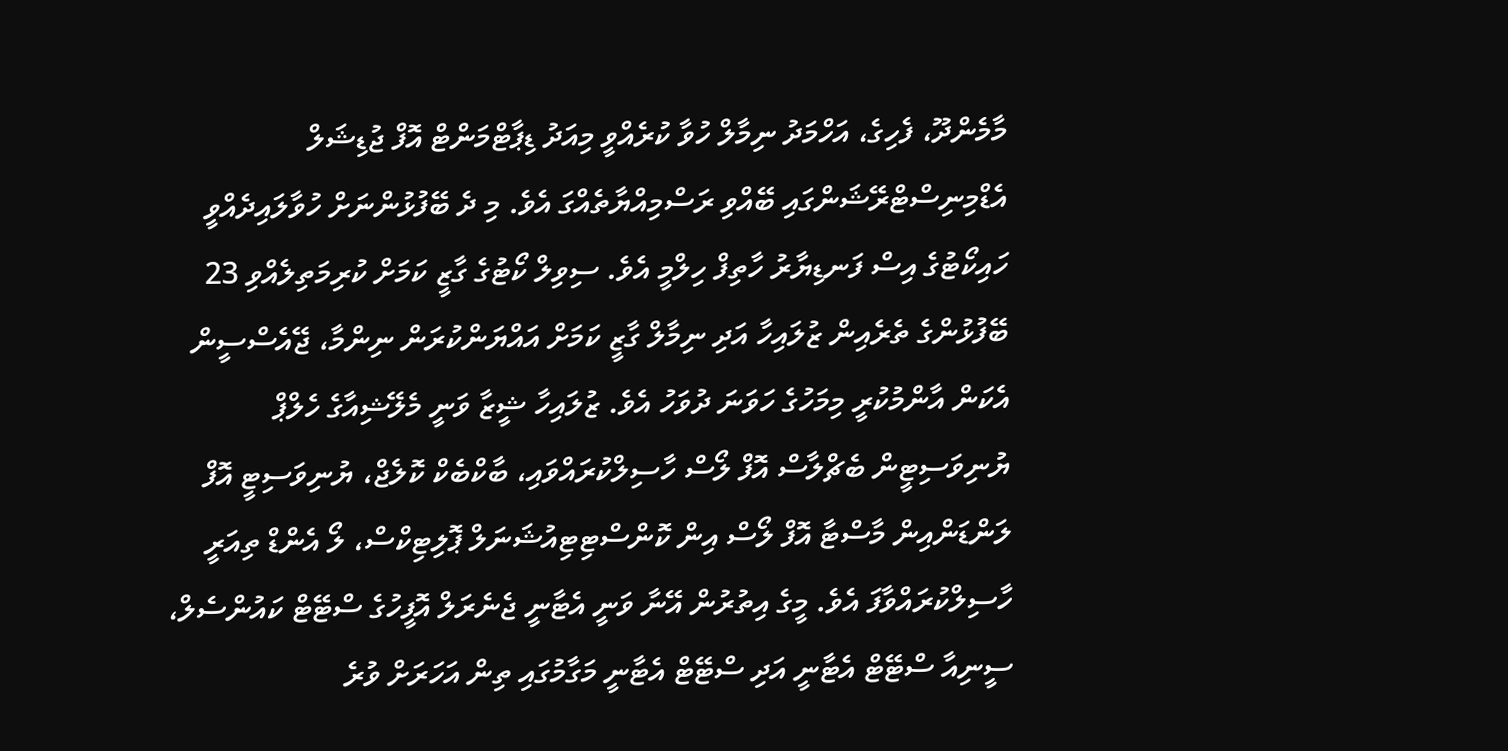މާމެންދޫ، ފެހިގެ، އަހްމަދު ނިމާލް ހުވާ ކުރެއްވީ މިއަދު ޑިޕާޓްމަންޓް އޮފް ޖުޑިޝަލް އެޑްމިނިސްޓްރޭޝަންގައި ބޭއްވި ރަސްމިއްޔާތެއްގަ އެވެ. މި ދެ ބޭފުޅުންނަށް ހުވާލައިދެއްވީ ހައިކޯޓުގެ އިސް ފަނޑިޔާރު ހާތިފް ހިލްމީ އެވެ. ސިވިލް ކޯޓުގެ ގާޒީ ކަމަށް ކުރިމަތިލެއްވި 23 ބޭފުޅުންގެ ތެރެއިން ޒުލައިހާ އަދި ނިމާލް ގާޒީ ކަމަށް އައްޔަންކުރަން ނިންމާ، ޖޭއެސްސީން އެކަން އާންމުކުރީ މިމަހުގެ ހަވަނަ ދުވަހު އެވެ. ޒުލައިހާ ޝީޒާ ވަނީ މެލޭޝިއާގެ ހެލްޕް ޔުނިވަސިޓީން ބެޗްލާސް އޮފް ލޯސް ހާސިލްކުރައްވައި، ބާކްބެކް ކޮލެޖް، ޔުނިވަސިޓީ އޮފް ލަންޑަންއިން މާސްޓާ އޮފް ލޯސް އިން ކޮންސްޓިޓިއުޝަނަލް ޕޮލިޓިކްސް، ލޯ އެންޑް ތިއަރީ ހާސިލްކުރައްވާފަ އެވެ. މީގެ އިތުރުން އޭނާ ވަނީ އެޓާނީ ޖެނެރަލް އޮފީހުގެ ސްޓޭޓް ކައުންސެލް، ސީނިއާ ސްޓޭޓް އެޓާނީ އަދި ސްޓޭޓް އެޓާނީ މަގާމުގައި ތިން އަހަރަށް ވުރެ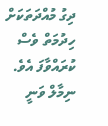ދިގު މުއްދަތަކަށް ހިދުމަތް ވެސް ކުރައްވާފަ އެވެ. ނިމާލް ވަނީ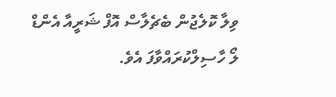ވިލާ ކޮލެޖުން ބެޗެލާސް އޮފް ޝަރީއާ އެންޑް ލޯ ހާސިލްކުރައްވާފަ އެވެ.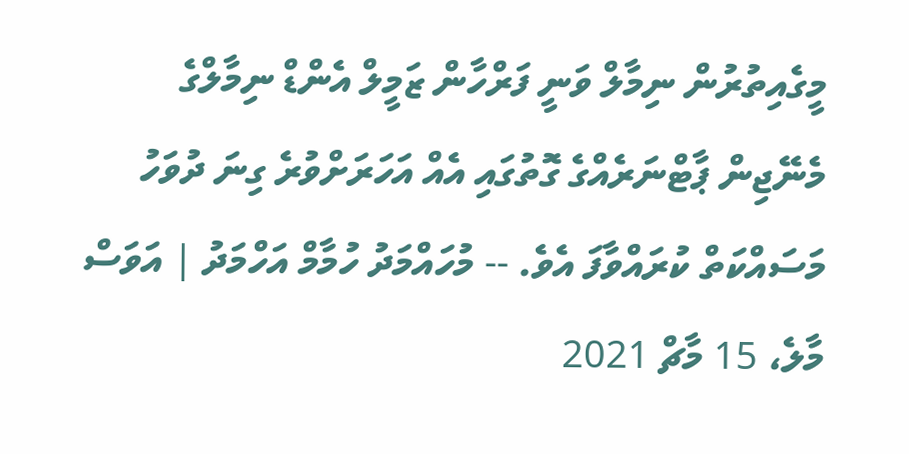މީގެއިތުރުން ނިމާލް ވަނީ ފަރްހާން ޒަމީލް އެންޑް ނިމާލްގެ މެނޭޖިން ޕާޓްނަރެއްގެ ގޮތުގައި އެއް އަހަރަށްވުރެ ގިނަ ދުވަހު މަސައްކަތް ކުރައްވާފަ އެވެ. -- މުހައްމަދު ހުމާމް އަހްމަދު | އަވަސް
މާލެ، 15 މާޗް 2021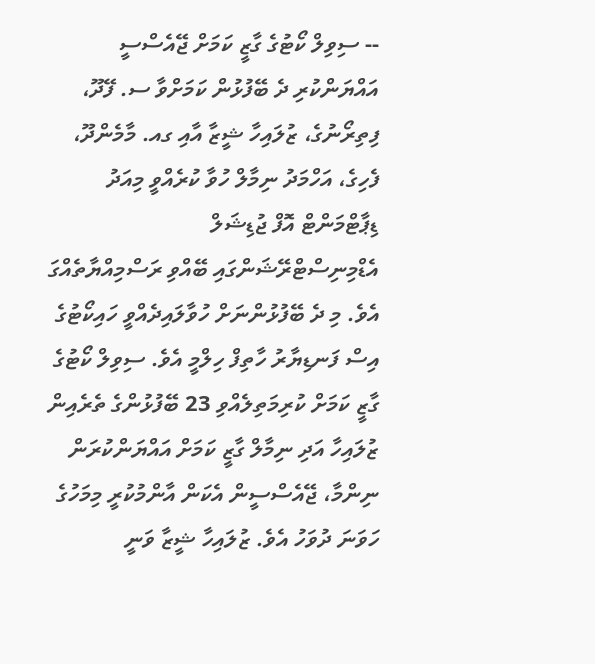-- ސިވިލް ކޯޓުގެ ގާޒީ ކަމަށް ޖޭއެސްސީ އައްޔަންކުރި ދެ ބޭފުޅުން ކަމަށްވާ ސ. ފޭދޫ، ފިތިރޯނުގެ، ޒުލައިހާ ޝީޒާ އާއި ގއ. މާމެންދޫ، ފެހިގެ، އަހްމަދު ނިމާލް ހުވާ ކުރެއްވީ މިއަދު ޑިޕާޓްމަންޓް އޮފް ޖުޑިޝަލް އެޑްމިނިސްޓްރޭޝަންގައި ބޭއްވި ރަސްމިއްޔާތެއްގަ އެވެ. މި ދެ ބޭފުޅުންނަށް ހުވާލައިދެއްވީ ހައިކޯޓުގެ އިސް ފަނޑިޔާރު ހާތިފް ހިލްމީ އެވެ. ސިވިލް ކޯޓުގެ ގާޒީ ކަމަށް ކުރިމަތިލެއްވި 23 ބޭފުޅުންގެ ތެރެއިން ޒުލައިހާ އަދި ނިމާލް ގާޒީ ކަމަށް އައްޔަންކުރަން ނިންމާ، ޖޭއެސްސީން އެކަން އާންމުކުރީ މިމަހުގެ ހަވަނަ ދުވަހު އެވެ. ޒުލައިހާ ޝީޒާ ވަނީ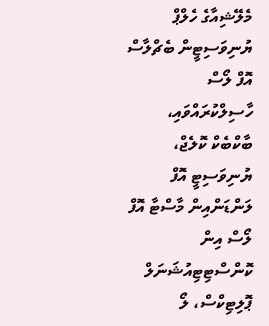މެލޭޝިއާގެ ހެލްޕް ޔުނިވަސިޓީން ބެޗްލާސް އޮފް ލޯސް ހާސިލްކުރައްވައި، ބާކްބެކް ކޮލެޖް، ޔުނިވަސިޓީ އޮފް ލަންޑަންއިން މާސްޓާ އޮފް ލޯސް އިން ކޮންސްޓިޓިއުޝަނަލް ޕޮލިޓިކްސް، ލޯ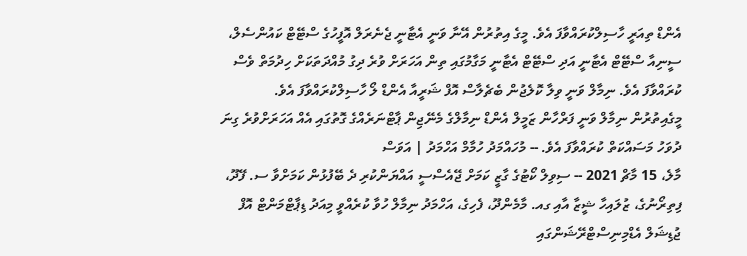އެންޑް ތިއަރީ ހާސިލްކުރައްވާފަ އެވެ. މީގެ އިތުރުން އޭނާ ވަނީ އެޓާނީ ޖެނެރަލް އޮފީހުގެ ސްޓޭޓް ކައުންސެލް، ސީނިއާ ސްޓޭޓް އެޓާނީ އަދި ސްޓޭޓް އެޓާނީ މަގާމުގައި ތިން އަހަރަށް ވުރެ ދިގު މުއްދަތަކަށް ހިދުމަތް ވެސް ކުރައްވާފަ އެވެ. ނިމާލް ވަނީ ވިލާ ކޮލެޖުން ބެޗެލާސް އޮފް ޝަރީއާ އެންޑް ލޯ ހާސިލްކުރައްވާފަ އެވެ. މީގެއިތުރުން ނިމާލް ވަނީ ފަރްހާން ޒަމީލް އެންޑް ނިމާލްގެ މެނޭޖިން ޕާޓްނަރެއްގެ ގޮތުގައި އެއް އަހަރަށްވުރެ ގިނަ ދުވަހު މަސައްކަތް ކުރައްވާފަ އެވެ. -- މުހައްމަދު ހުމާމް އަހްމަދު | އަވަސް
މާލެ، 15 މާޗް 2021 -- ސިވިލް ކޯޓުގެ ގާޒީ ކަމަށް ޖޭއެސްސީ އައްޔަންކުރި ދެ ބޭފުޅުން ކަމަށްވާ ސ. ފޭދޫ، ފިތިރޯނުގެ، ޒުލައިހާ ޝީޒާ އާއި ގއ. މާމެންދޫ، ފެހިގެ، އަހްމަދު ނިމާލް ހުވާ ކުރެއްވީ މިއަދު ޑިޕާޓްމަންޓް އޮފް ޖުޑިޝަލް އެޑްމިނިސްޓްރޭޝަންގައި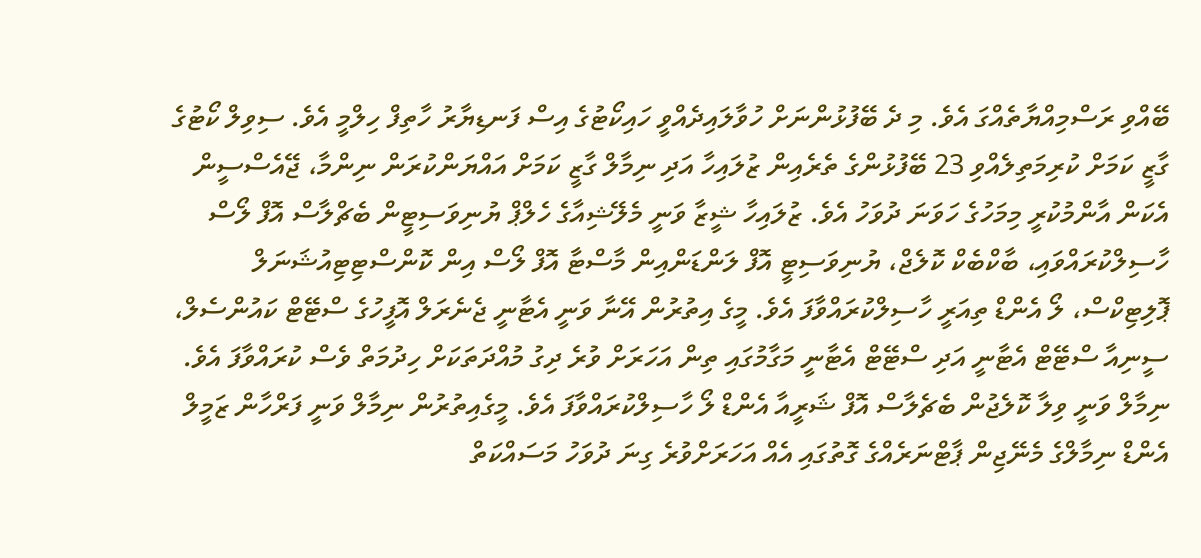ބޭއްވި ރަސްމިއްޔާތެއްގަ އެވެ. މި ދެ ބޭފުޅުންނަށް ހުވާލައިދެއްވީ ހައިކޯޓުގެ އިސް ފަނޑިޔާރު ހާތިފް ހިލްމީ އެވެ. ސިވިލް ކޯޓުގެ ގާޒީ ކަމަށް ކުރިމަތިލެއްވި 23 ބޭފުޅުންގެ ތެރެއިން ޒުލައިހާ އަދި ނިމާލް ގާޒީ ކަމަށް އައްޔަންކުރަން ނިންމާ، ޖޭއެސްސީން އެކަން އާންމުކުރީ މިމަހުގެ ހަވަނަ ދުވަހު އެވެ. ޒުލައިހާ ޝީޒާ ވަނީ މެލޭޝިއާގެ ހެލްޕް ޔުނިވަސިޓީން ބެޗްލާސް އޮފް ލޯސް ހާސިލްކުރައްވައި، ބާކްބެކް ކޮލެޖް، ޔުނިވަސިޓީ އޮފް ލަންޑަންއިން މާސްޓާ އޮފް ލޯސް އިން ކޮންސްޓިޓިއުޝަނަލް ޕޮލިޓިކްސް، ލޯ އެންޑް ތިއަރީ ހާސިލްކުރައްވާފަ އެވެ. މީގެ އިތުރުން އޭނާ ވަނީ އެޓާނީ ޖެނެރަލް އޮފީހުގެ ސްޓޭޓް ކައުންސެލް، ސީނިއާ ސްޓޭޓް އެޓާނީ އަދި ސްޓޭޓް އެޓާނީ މަގާމުގައި ތިން އަހަރަށް ވުރެ ދިގު މުއްދަތަކަށް ހިދުމަތް ވެސް ކުރައްވާފަ އެވެ. ނިމާލް ވަނީ ވިލާ ކޮލެޖުން ބެޗެލާސް އޮފް ޝަރީއާ އެންޑް ލޯ ހާސިލްކުރައްވާފަ އެވެ. މީގެއިތުރުން ނިމާލް ވަނީ ފަރްހާން ޒަމީލް އެންޑް ނިމާލްގެ މެނޭޖިން ޕާޓްނަރެއްގެ ގޮތުގައި އެއް އަހަރަށްވުރެ ގިނަ ދުވަހު މަސައްކަތް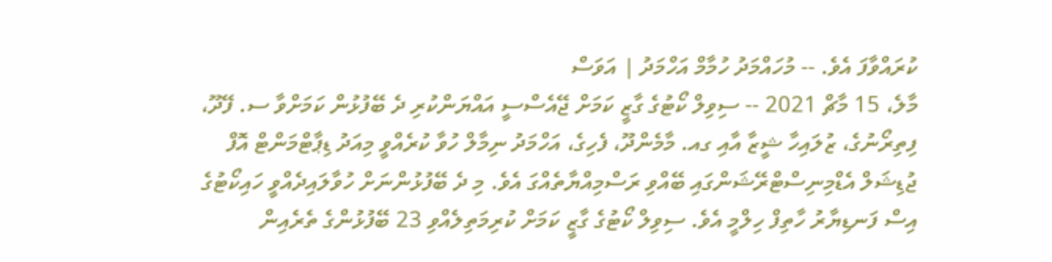ކުރައްވާފަ އެވެ. -- މުހައްމަދު ހުމާމް އަހްމަދު | އަވަސް
މާލެ، 15 މާޗް 2021 -- ސިވިލް ކޯޓުގެ ގާޒީ ކަމަށް ޖޭއެސްސީ އައްޔަންކުރި ދެ ބޭފުޅުން ކަމަށްވާ ސ. ފޭދޫ، ފިތިރޯނުގެ، ޒުލައިހާ ޝީޒާ އާއި ގއ. މާމެންދޫ، ފެހިގެ، އަހްމަދު ނިމާލް ހުވާ ކުރެއްވީ މިއަދު ޑިޕާޓްމަންޓް އޮފް ޖުޑިޝަލް އެޑްމިނިސްޓްރޭޝަންގައި ބޭއްވި ރަސްމިއްޔާތެއްގަ އެވެ. މި ދެ ބޭފުޅުންނަށް ހުވާލައިދެއްވީ ހައިކޯޓުގެ އިސް ފަނޑިޔާރު ހާތިފް ހިލްމީ އެވެ. ސިވިލް ކޯޓުގެ ގާޒީ ކަމަށް ކުރިމަތިލެއްވި 23 ބޭފުޅުންގެ ތެރެއިން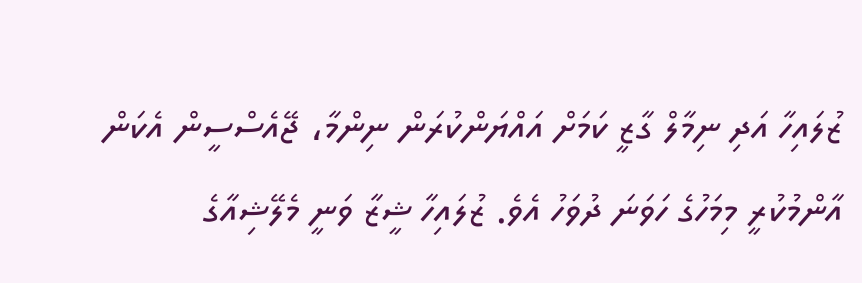ޒުލައިހާ އަދި ނިމާލް ގާޒީ ކަމަށް އައްޔަންކުރަން ނިންމާ، ޖޭއެސްސީން އެކަން އާންމުކުރީ މިމަހުގެ ހަވަނަ ދުވަހު އެވެ. ޒުލައިހާ ޝީޒާ ވަނީ މެލޭޝިއާގެ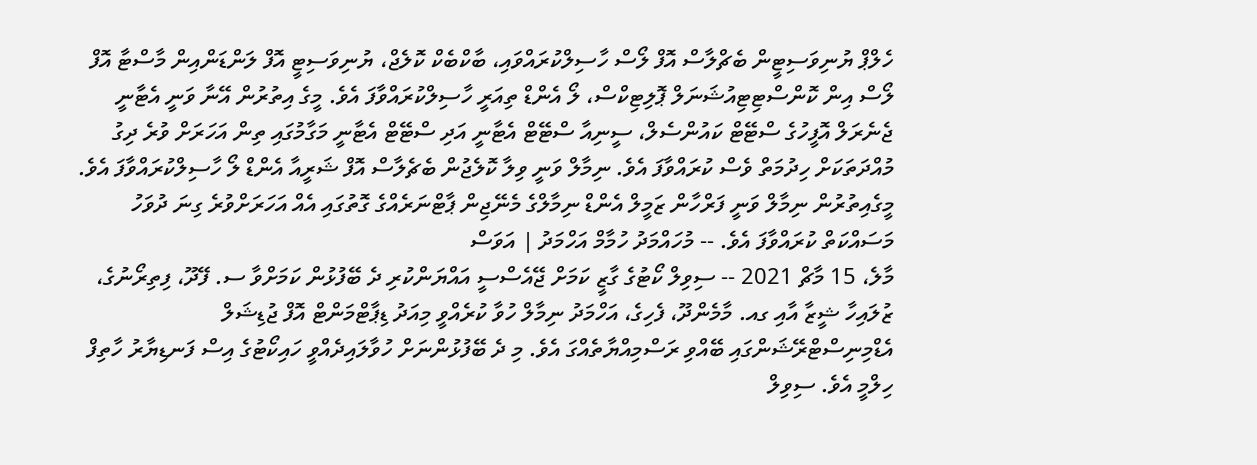ހެލްޕް ޔުނިވަސިޓީން ބެޗްލާސް އޮފް ލޯސް ހާސިލްކުރައްވައި، ބާކްބެކް ކޮލެޖް، ޔުނިވަސިޓީ އޮފް ލަންޑަންއިން މާސްޓާ އޮފް ލޯސް އިން ކޮންސްޓިޓިއުޝަނަލް ޕޮލިޓިކްސް، ލޯ އެންޑް ތިއަރީ ހާސިލްކުރައްވާފަ އެވެ. މީގެ އިތުރުން އޭނާ ވަނީ އެޓާނީ ޖެނެރަލް އޮފީހުގެ ސްޓޭޓް ކައުންސެލް، ސީނިއާ ސްޓޭޓް އެޓާނީ އަދި ސްޓޭޓް އެޓާނީ މަގާމުގައި ތިން އަހަރަށް ވުރެ ދިގު މުއްދަތަކަށް ހިދުމަތް ވެސް ކުރައްވާފަ އެވެ. ނިމާލް ވަނީ ވިލާ ކޮލެޖުން ބެޗެލާސް އޮފް ޝަރީއާ އެންޑް ލޯ ހާސިލްކުރައްވާފަ އެވެ. މީގެއިތުރުން ނިމާލް ވަނީ ފަރްހާން ޒަމީލް އެންޑް ނިމާލްގެ މެނޭޖިން ޕާޓްނަރެއްގެ ގޮތުގައި އެއް އަހަރަށްވުރެ ގިނަ ދުވަހު މަސައްކަތް ކުރައްވާފަ އެވެ. -- މުހައްމަދު ހުމާމް އަހްމަދު | އަވަސް
މާލެ، 15 މާޗް 2021 -- ސިވިލް ކޯޓުގެ ގާޒީ ކަމަށް ޖޭއެސްސީ އައްޔަންކުރި ދެ ބޭފުޅުން ކަމަށްވާ ސ. ފޭދޫ، ފިތިރޯނުގެ، ޒުލައިހާ ޝީޒާ އާއި ގއ. މާމެންދޫ، ފެހިގެ، އަހްމަދު ނިމާލް ހުވާ ކުރެއްވީ މިއަދު ޑިޕާޓްމަންޓް އޮފް ޖުޑިޝަލް އެޑްމިނިސްޓްރޭޝަންގައި ބޭއްވި ރަސްމިއްޔާތެއްގަ އެވެ. މި ދެ ބޭފުޅުންނަށް ހުވާލައިދެއްވީ ހައިކޯޓުގެ އިސް ފަނޑިޔާރު ހާތިފް ހިލްމީ އެވެ. ސިވިލް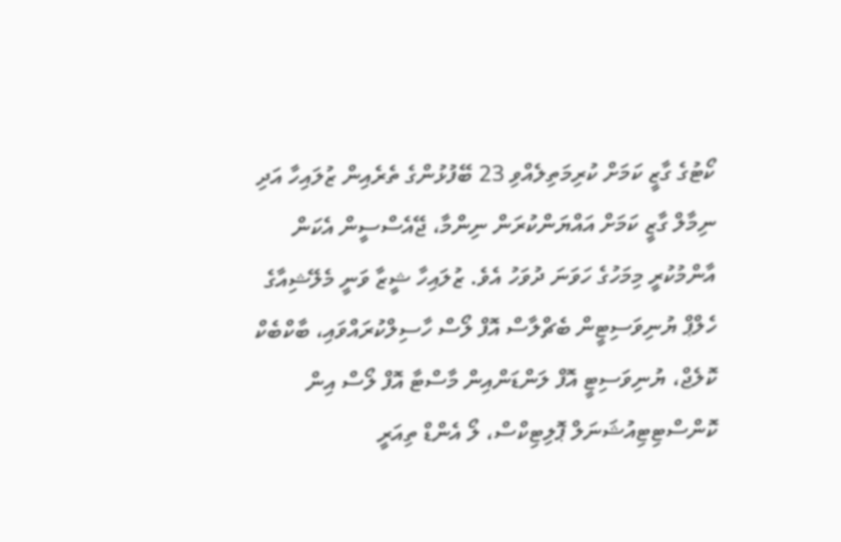ކޯޓުގެ ގާޒީ ކަމަށް ކުރިމަތިލެއްވި 23 ބޭފުޅުންގެ ތެރެއިން ޒުލައިހާ އަދި ނިމާލް ގާޒީ ކަމަށް އައްޔަންކުރަން ނިންމާ، ޖޭއެސްސީން އެކަން އާންމުކުރީ މިމަހުގެ ހަވަނަ ދުވަހު އެވެ. ޒުލައިހާ ޝީޒާ ވަނީ މެލޭޝިއާގެ ހެލްޕް ޔުނިވަސިޓީން ބެޗްލާސް އޮފް ލޯސް ހާސިލްކުރައްވައި، ބާކްބެކް ކޮލެޖް، ޔުނިވަސިޓީ އޮފް ލަންޑަންއިން މާސްޓާ އޮފް ލޯސް އިން ކޮންސްޓިޓިއުޝަނަލް ޕޮލިޓިކްސް، ލޯ އެންޑް ތިއަރީ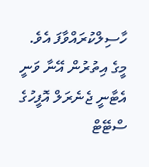ހާސިލްކުރައްވާފަ އެވެ. މީގެ އިތުރުން އޭނާ ވަނީ އެޓާނީ ޖެނެރަލް އޮފީހުގެ ސްޓޭޓް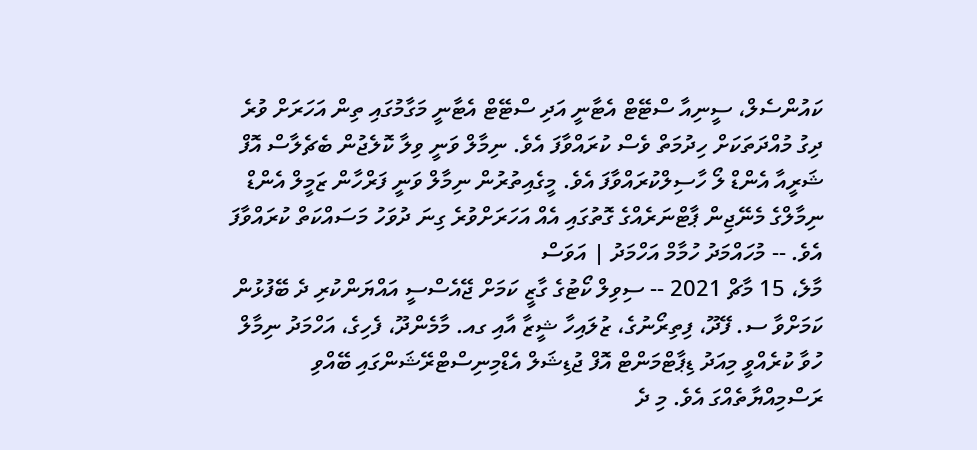ކައުންސެލް، ސީނިއާ ސްޓޭޓް އެޓާނީ އަދި ސްޓޭޓް އެޓާނީ މަގާމުގައި ތިން އަހަރަށް ވުރެ ދިގު މުއްދަތަކަށް ހިދުމަތް ވެސް ކުރައްވާފަ އެވެ. ނިމާލް ވަނީ ވިލާ ކޮލެޖުން ބެޗެލާސް އޮފް ޝަރީއާ އެންޑް ލޯ ހާސިލްކުރައްވާފަ އެވެ. މީގެއިތުރުން ނިމާލް ވަނީ ފަރްހާން ޒަމީލް އެންޑް ނިމާލްގެ މެނޭޖިން ޕާޓްނަރެއްގެ ގޮތުގައި އެއް އަހަރަށްވުރެ ގިނަ ދުވަހު މަސައްކަތް ކުރައްވާފަ އެވެ. -- މުހައްމަދު ހުމާމް އަހްމަދު | އަވަސް
މާލެ، 15 މާޗް 2021 -- ސިވިލް ކޯޓުގެ ގާޒީ ކަމަށް ޖޭއެސްސީ އައްޔަންކުރި ދެ ބޭފުޅުން ކަމަށްވާ ސ. ފޭދޫ، ފިތިރޯނުގެ، ޒުލައިހާ ޝީޒާ އާއި ގއ. މާމެންދޫ، ފެހިގެ، އަހްމަދު ނިމާލް ހުވާ ކުރެއްވީ މިއަދު ޑިޕާޓްމަންޓް އޮފް ޖުޑިޝަލް އެޑްމިނިސްޓްރޭޝަންގައި ބޭއްވި ރަސްމިއްޔާތެއްގަ އެވެ. މި ދެ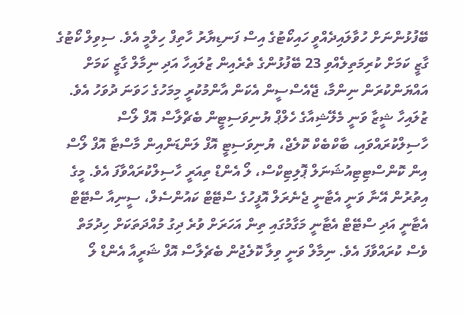ބޭފުޅުންނަށް ހުވާލައިދެއްވީ ހައިކޯޓުގެ އިސް ފަނޑިޔާރު ހާތިފް ހިލްމީ އެވެ. ސިވިލް ކޯޓުގެ ގާޒީ ކަމަށް ކުރިމަތިލެއްވި 23 ބޭފުޅުންގެ ތެރެއިން ޒުލައިހާ އަދި ނިމާލް ގާޒީ ކަމަށް އައްޔަންކުރަން ނިންމާ، ޖޭއެސްސީން އެކަން އާންމުކުރީ މިމަހުގެ ހަވަނަ ދުވަހު އެވެ. ޒުލައިހާ ޝީޒާ ވަނީ މެލޭޝިއާގެ ހެލްޕް ޔުނިވަސިޓީން ބެޗްލާސް އޮފް ލޯސް ހާސިލްކުރައްވައި، ބާކްބެކް ކޮލެޖް، ޔުނިވަސިޓީ އޮފް ލަންޑަންއިން މާސްޓާ އޮފް ލޯސް އިން ކޮންސްޓިޓިއުޝަނަލް ޕޮލިޓިކްސް، ލޯ އެންޑް ތިއަރީ ހާސިލްކުރައްވާފަ އެވެ. މީގެ އިތުރުން އޭނާ ވަނީ އެޓާނީ ޖެނެރަލް އޮފީހުގެ ސްޓޭޓް ކައުންސެލް، ސީނިއާ ސްޓޭޓް އެޓާނީ އަދި ސްޓޭޓް އެޓާނީ މަގާމުގައި ތިން އަހަރަށް ވުރެ ދިގު މުއްދަތަކަށް ހިދުމަތް ވެސް ކުރައްވާފަ އެވެ. ނިމާލް ވަނީ ވިލާ ކޮލެޖުން ބެޗެލާސް އޮފް ޝަރީއާ އެންޑް ލޯ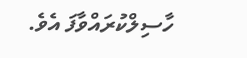ހާސިލްކުރައްވާފަ އެވެ.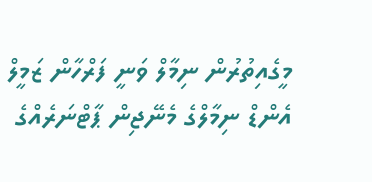މީގެއިތުރުން ނިމާލް ވަނީ ފަރްހާން ޒަމީލް އެންޑް ނިމާލްގެ މެނޭޖިން ޕާޓްނަރެއްގެ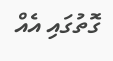ގޮތުގައި އެއް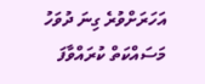އަހަރަށްވުރެ ގިނަ ދުވަހު މަސައްކަތް ކުރައްވާފަ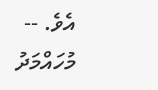އެވެ. -- މުހައްމަދު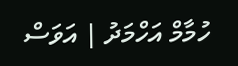ހުމާމް އަހްމަދު | އަވަސް